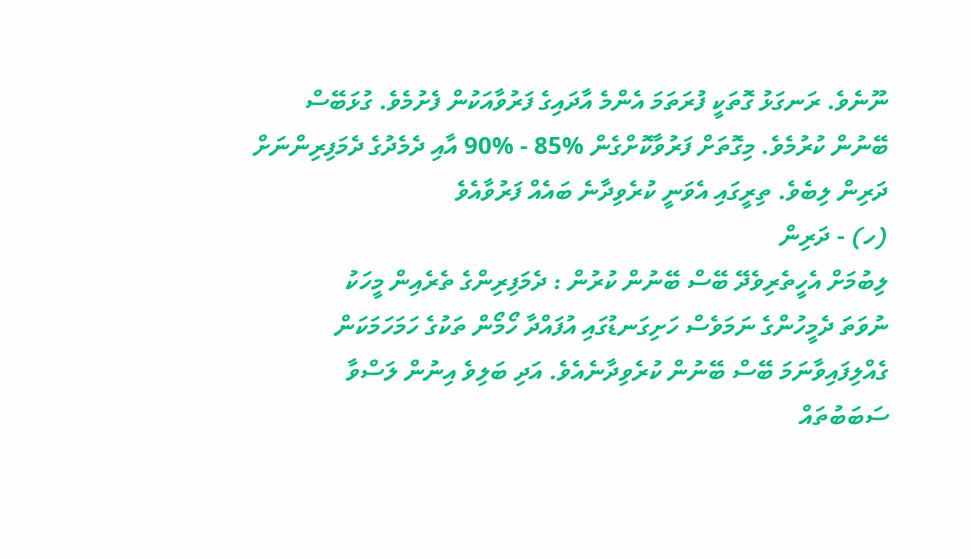ނޫނެވެ. ރަނގަޅު ގޮތަކީ ފުރަތަމަ އެންމެ އާދައިގެ ފަރުވާއަކުން ފެށުމެވެ. ގުޅަބޭސް
ބޭނުން ކުރުމެވެ. މިގޮތަށް ފަރުވާކޮށްގެން %85 - %90 އާއި ދެމެދުގެ ދެމަފިރިންނަށް
ދަރިން ލިބެވެ. ތިރީގައި އެވަނީ ކުރެވިދާނެ ބައެއް ފަރުވާއެވެ
(ހ) - ދަރިން
ލިބުމަށް އެހީތެރިވެދޭ ބޭސް ބޭނުން ކުރުން : ދެމަފިރިންގެ ތެރެއިން މީހަކު
ނުވަތަ ދެމީހުންގެ ނަމަވެސް ހަށިގަނޑުގައި އުފައްދާ ހޯމޯން ތަކުގެ ހަމަހަމަކަން
ގެއްލިފައިވާނަމަ ބޭސް ބޭނުން ކުރެވިދާނެއެވެ. އަދި ބަލިވެ އިނުން ލަސްވާ
ސަބަބުތައް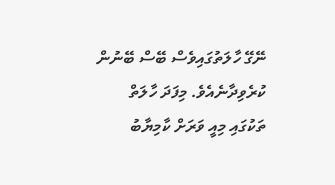ނޭގޭ ހާލަތުގައިވެސް ބޭސް ބޭނުން ކުރެވިދާނެއެވެ. މިފަދަ ހާލަތް
ތަކުގައި މިއީ ވަރަށް ކާމިޔާބު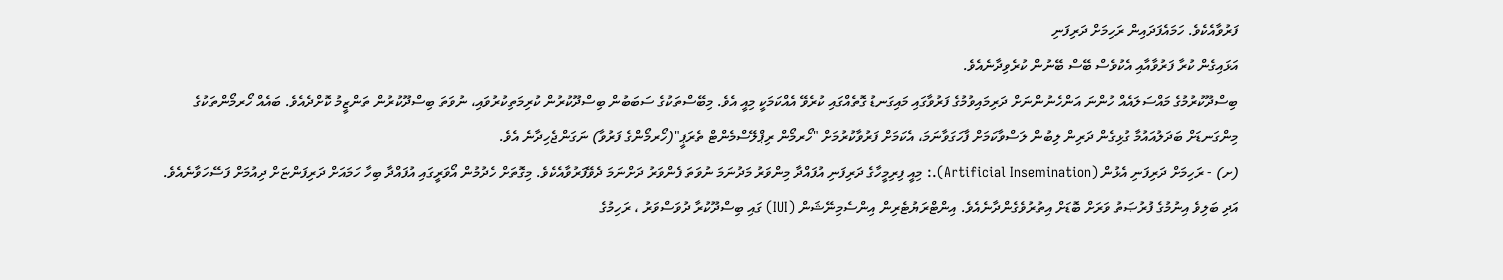ފަރުވާއެކެވެ. ހަމައެފަދައިން ރަހިމަށް ދަރިފަނި
އަޅައިގެން ކުރާ ފަރުވާއާއި އެކުވެސް ބޭސް ބޭނުން ކުރެވިދާނެއެވެ.
ބިސްދޫކުރުމުގެ މައްސަލައެއް ހުންނަ އަންހެނުންނަށް ދަރިމައިވުމުގެ ފަރުވާގައި މައިގަނޑު ގޮތެއްގައި ކުރެވޭ އެއްކަމަކީ މިއީ އެވެ. މިބޭސްތަކުގެ ސަބަބުން ބިސްދޫކުރުން ކުރިމަތިކުރުވައި، ނުވަތަ ބިސްދޫކުރުން ތަންޒީމު ކޮށްދެއެވެ. ބައެއް ހޯރމޯންތަކުގެ މިންގަނޑަށް ބަދަލުއައުމާ ގުޅިގެން ދަރިން ލިބުން ލަސްވާކަމަށް ފާހަގަވާނަމަ، އެކަމަށް ފަރުވާކުރުމަށް "ހޯރމޯން ރިޕްލޭސްމެންޓް ތެރަޕީ"(ހޯރމޯންގެ ފަރުވާ) ނަގަންޖެހިދާނެ އެވެ.
(ށ) - ރަހިމަށް ދަރިފަނި އެޅުން (Artificial Insemination).: މިއީ ފިރިމީހާގެ ދަރިފަނި އުފައްދާ މިންވަރު މަދުނަމަ ނުވަތަ ފެންވަރު ދަށްނަމަ ދެވޭފަރުވާއެކެވެ. މިގޮތަށް ހެދުމުން އޯވަރީގައި އުފައްދާ ބިހާ ހަމައަށް ދަރިފަންޏަށް ދިއުމަށް ފަސޭހަވާނެއެވެ. އަދި ބަލިވެ އިނުމުގެ ފުރުޞަތު ވަރަށް ބޮޑަށް އިތުރުވެގެންދާނެއެވެ. އިންޓްރަޔުޓެރިން އިންސެމިނޭޝަން (IUI) ގައި ބިސްދޫކުރާ ދުވަސްވަރު ، ރަހިމުގެ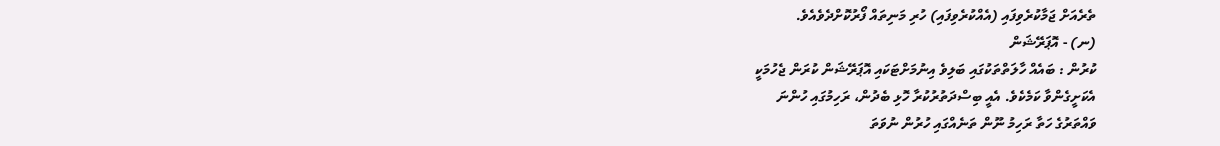ތެރެއަށް ޖަމާކުރެވިފައި (އެއްކުރެވިފައި) ހުރި މަނިތައް ފޯރުކޮށްދެވެއެވެ.
(ނ) - އޮޕަރޭޝަން
ކުރުން : ބައެއް ހާލަތްތަކުގައި ބަލިވެ އިނުމަށްޓަކައި އޮޕަރޭޝަން ކުރަން ޖެހުމަކީ
އެކަށީގެންވާ ކަމެކެވެ. އެއީ ބިސްދަތުރުކުރާ ހޮޅި ބެދުން، ރަހިމުގައި ހުންނަ
ވައްތަރުގެ ހަތާ ރަހިމު ނޫން ތަނެއްގައި ހުރުން ނުވަތަ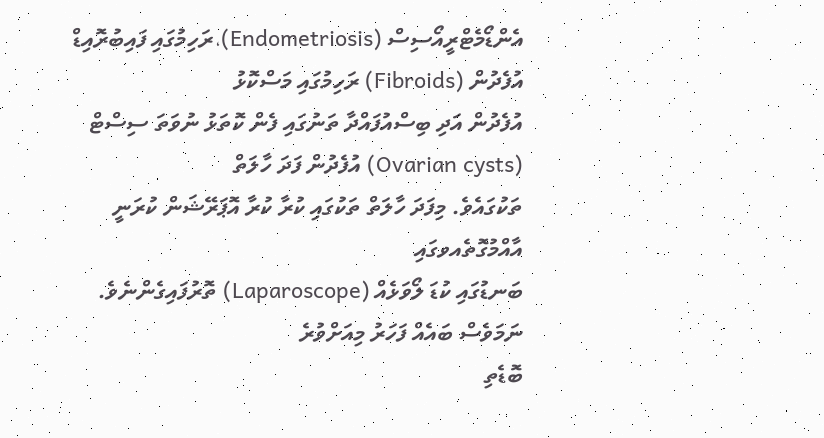އެންޑޯމެޓްރީއޯސިސް (Endometriosis)، ރަހިމުގައި ފައިބުރޮއިޑް އުފެދުން (Fibroids) ރަހިމުގައި މަސްކޮޅު
އުފެދުން އަދި ބިސްއުފައްދާ ތަނުގައި ފެން ކޮތަޅު ނުވަތަ ސިސްޓް (Ovarian cysts) އުފެދުން ފަދަ ހާލަތް
ތަކުގައެވެ. މިފަދަ ހާލަތް ތަކުގައި ކުރާ ކުރާ އޮޕަރޭޝަން ކުރަނީ އާއްމުގޮތެއވގައި
ބަނޑުގައި ކުޑަ ލޯވަޅެއް (Laparoscope) ތޮރުފައިގެންނެވެ. ނަމަވެސް ބައެއް ފަހަރު މިއަށްވުރެ
ބޮޑެތި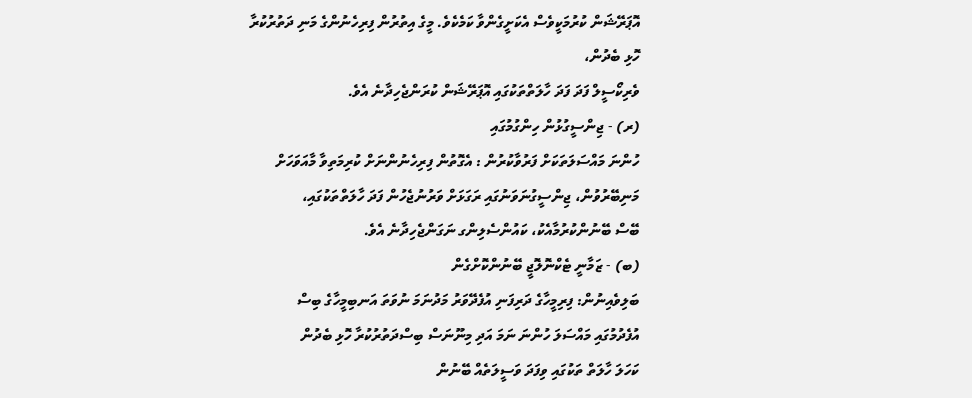އޮޕަރޭޝަން ކުރުމަކީވެސް އެކަށީގެންވާ ކަމެކެވެ. މީގެ އިތުރުން ފިރިހެނުންގެ މަނި ދަތުރުކުރާ ހޮޅި ބެދުން،
ވެރިކޯސީލް ފަދަ ފަދަ ހާލަތްތަކުގައި އޮޕަރޭޝަން ކުރަންޖެހިދާނެ އެވެ.
(ރ) - ޖިންސީގުޅުން ހިންގުމުގައި
ހުންނަ މައްސަލަތަކަށް ފަރުވާކުރުން : އެގޮތުން ފިރިހެނުންނަށް ކުރިމަތިވާ މާއަވަހަށް
މަނިބޭރުވުން، ޖިންސީގުނަވަނުގައި ރަގަޅަށް ވަރުނުޖެހުން ފަދަ ހާލަތްތަކުގައި،
ބޭސް ބޭނުންކުރުމާއެކު، ކައުންސެލިންގ ނަގަންޖެހިދާނެ އެވެ.
(ބ) - ޒަމާނީ ޓެކްނޮލޮޖީ ބޭނުންކޮށްގެން
ބަލިވެއިނުން: ފިރިމީހާގެ ދަރިފަނި އުފެދޭވަރު މަދުނަމަ ނުވަތަ އަނބިމީހާގެ ބިސް
އުފެދުމުގައި މައްސަލަ ހުންނަ ނަމަ އަދި މިނޫނަސް ބިސްދަތުރުކުރާ ހޮޅި ބެދުން
ކަހަލަ ހާލަތް ތަކުގައި ވިފަދަ ވަސީލަތެއް ބޭނުން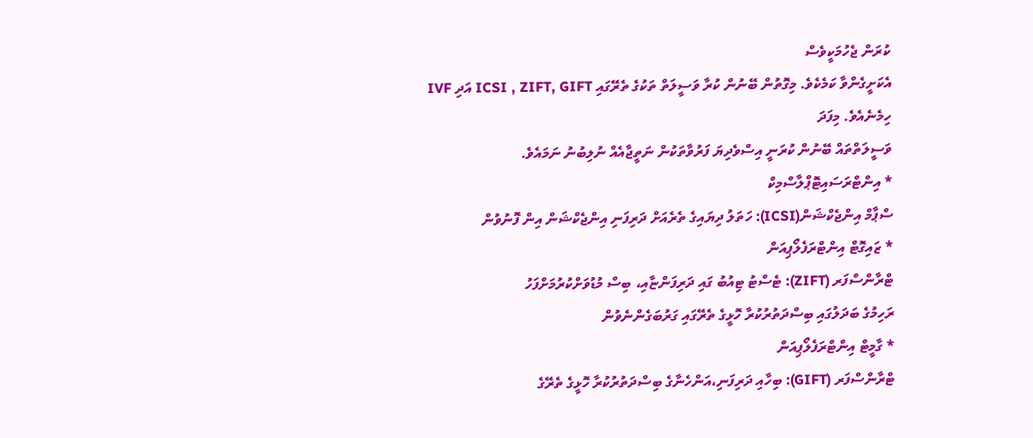ކުރަން ޖެހުމަކީވެސް
އެކަށީގެންވާ ކަމެކެވެ. މިގޮތުން ބޭނުން ކުރާ ވަސީލަތް ތަކުގެ ތެރޭގައި ICSI , ZIFT, GIFT އަދި IVF ހިމެނެއެވެ. މިފަދަ
ވަސީލަތްތައް ބޭނުން ކުރަނީ އިސްވެދިޔަ ފަރުވާތަކުން ނަތީޖާއެއް ނުލިބުނު ނަމައެވެ.
* އިންޓްރަސައިޓޮޕްލާސްމިކް
ސްޕާމް އިންޖެކްޝަން(ICSI): ހަތަލު ދިޔައިގެ ތެރެއަށް ދަރިފަނި އިންޖެކްޝަން އިން ފޮނުވުން
* ޒައިގޮޓް އިންޓްރަފެލޯޕިއަން
ޓްރާންސްފަރ (ZIFT): ޓެސްޓު ޓިއުބު ގައި ދަރިފަންޏާއި، ބިސް މުޑުވަށްކުރުމަށްފަހު
ރަހިމުގެ ބަދަލުގައި ބިސްދަތުރުކުރާ ހޮޅީގެ ތެރޭގައި ގަރުބަގެންނެވުން
* ގާމީޓް އިންޓްރަފެލޯޕިއަން
ޓްރާންސްފަރ (GIFT): ބިހާއި ދަރިފަނި،އަންހެނާގެ ބިސްދަތުރުކުރާ ހޮޅީގެ ތެރޭގެ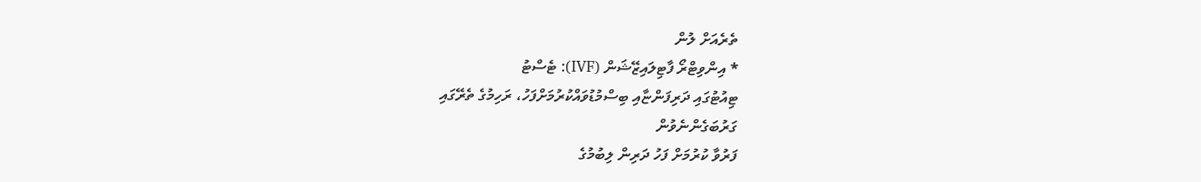ތެރެއަށް ލުން
* އިންވިޓްރޯ ފާޓިލައިޒޭޝަން (IVF): ޓެސްޓު
ޓިއުޓުގައި ދަރިފަންޏާއި ބިސްމުޑުވައްކުރުމަށްފަހު، ރަހިމުގެ ތެރޭގައި
ގަރުބަގެންނެވުން
ފަރުވާ ކުރުމަށް ފަހު ދަރިން ލިބުމުގެ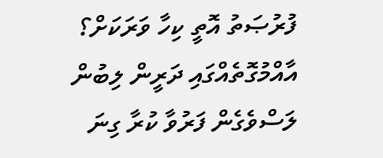ފުރުޞަތު އޮތީ ކިހާ ވަރަކަށް؟
އާއްމުގޮތެއްގައި ދަރީން ލިބުން
ލަސްވެގެން ފަރުވާ ކުރާ ގިނަ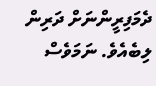ދެމަފިރީންނަށް ދަރިން ލިބެއެވެ. ނަމަވެސް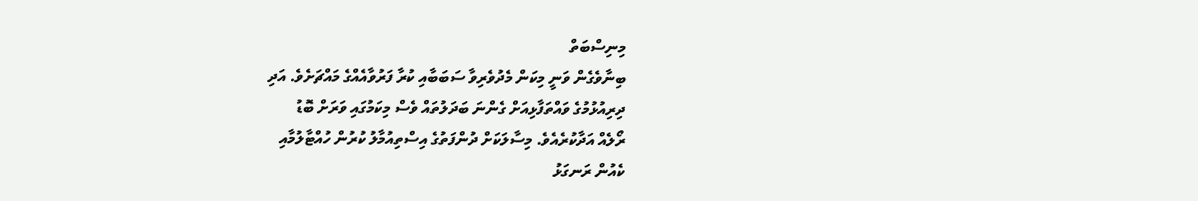މިނިސްބަތް
ބިނާވެގެން ވަނީ މިކަން މެދުވެރިވާ ސަބަބާއި ކުރާ ފަރުވާއެއްގެ މައްޗަށެވެ. އަދި
ދިރިއުޅުމުގެ ވައްތަފާޅިއަށް ގެންނަ ބަދަލުތައް ވެސް މިކަމުގައި ވަރަށް ބޮޑު
ރޯލެއް އަދާކުރެއެވެ. މިސާލަކަށް ދުންފަތުގެ އިސްތިއުމާލު ކުރުން ހުއްޓާލުމާއި
ކެއުން ރަނގަޅު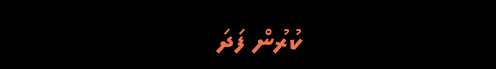ކުރުން ފަދަ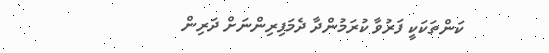ކަންތަކަކީ ފަރުވާ ކުރަމުންދާ ދެމަފިރިންނަށް ދަރިން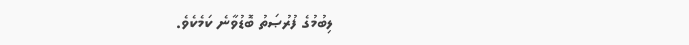ލިބުމުގެ ފުރުޞަތު ބޮޑުވާނެ ކަމެކެވެ.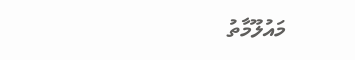މައުލޫމާތު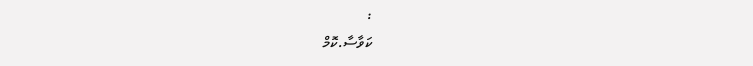:
ކަވާސާ.ކޮމް